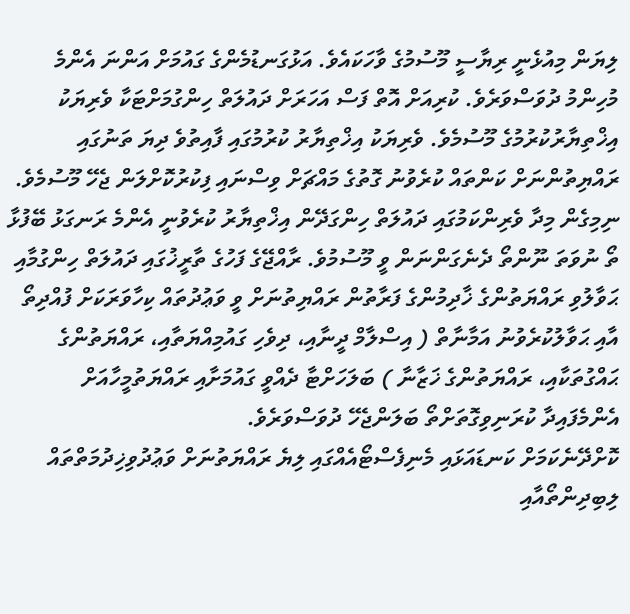ލިޔަން މިއުޅެނީ ރިޔާސީ މޫސުމުގެ ވާހަކައެވެ. އަޅުގަނޑުމެންގެ ގައުމަށް އަންނަ އެންމެ މުހިންމު ދުވަސްވަރެވެ. ކުރިއަށް އޮތް ފަސް އަހަރަށް ދައުލަތް ހިންގުމަށްޓަކާ ވެރިޔަކު އިޚްތިޔާރުކުރުމުގެ މޫސުމެވެ. ވެރިޔަކު އިޚްތިޔާރު ކުރުމުގައި ފާއިތުވެ ދިޔަ ތަނުގައި ރައްޔިތުންނަށް ކަންތައް ކުރެވުނު ގޮތުގެ މައްޗަށް ވިސްނައި ފިކުރުކޮށްލަން ޖެހޭ މޫސުމެވެ.
ނިމިގެން މިދާ ވެރިންކަމުގައި ދައުލަތް ހިންގަދޭން އިޚްތިޔާރު ކުރެވުނީ އެންމެ ރަނގަޅު ބޭފުޅާ ތޯ ނުވަތަ ނޫންތޯ ދެނެގަންނަން ވީ މޫސުމުވެ. ރާއްޖޭގެ ފަހުގެ ތާރީޚުގައި ދައުލަތް ހިންގުމާއި ޙަވާލުވި ރައްޔަތުންގެ ޚާދިމުންގެ ފަރާތުން ރައްޔިތުނަށް ވީ ވަޢުދުތައް ކިހާވަރަކަށް ފުއްދިތޯ އާއި ޙަވާލުކުރެވުނު އަމާނާތް ( އިސްލާމް ދީނާއި، ދިވެހި ގައުމިއްޔަތާއި، ރައްޔަތުންގެ ޙައްގުތަކާއި، ރައްޔަތުންގެ ޚަޒާނާ ) ބަލަހަށްޓާ ދެއްވީ ގައުމަށާއި ރައްޔަތުމީހާއަށް އެންމެފައިދާ ކުރަނިވިގޮތަށްތޯ ބަލަންޖެހޭ ދުވަސްވަރެވެ.
ކޮށްދޭނެކަމަށް ކަނޑައަޅައި މެނިފެސްޓޯއެއްގައި ލިޔެ ރައްޔަތުނަށް ވަޢުދުވިޚިދުމަތްތައް ލިބިދިންތޯއާއި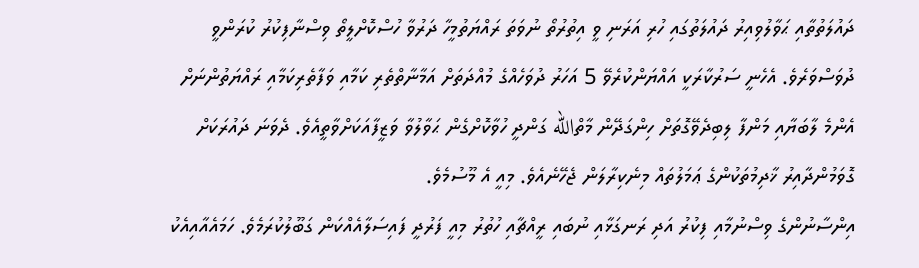ދައުލަތުތާއި ޙަވާލުވިއިރު ދައުލަތުގައި ހުރި އަރަނި ވީ އިތުރުތޯ ނުވަތަ ރައްޔަތުމީހާ ދަރުވާ ހުސްކޮށްލީތޯ ވިސްނާފިކުރު ކުރަންވީ ދުވަސްވަރެވެ. އެހެނީ ސަރުކާރަކީ އައްޔަންކުރެވޭ 5 އަހަރު ދުވަހެއްގެ މުއްދަތަށް އަމާނާތްތެރި ކަމާއި ވަފާތެރިކަމާއި ރައްޔަތުންނަށް އެންމެ ލާބަޔާއި މަންފާ ލިބިދެވޭގޮތަށް ހިންގަދޭން މާތްالله ގަންދީ ހުވާކޮށްގެން ޙަވާލުވާ ވަޒީފާއަކަށްވާތީއެވެ. ދެވަނަ ދައުރަކަށް ގޮވަމުންދާއިރު ޚާދިމުތަކުންގެ ޢަމަލުތައް މިނެކިރާލަން ޖެހޭނެއެވެ. މިއީ އެ މޫސުމެވެ.
އިންސާނުންގެ ވިސްނުމާއި ފިކުރު އަދި ރަނގަޅާއި ނުބައި ރީއްޗާއި ހުތުރު މިއީ ފަރުދީ ފައިސަލާއެއްކަން ގަބޫލުކުރަމެވެ. ހަމައެއާއިއެކު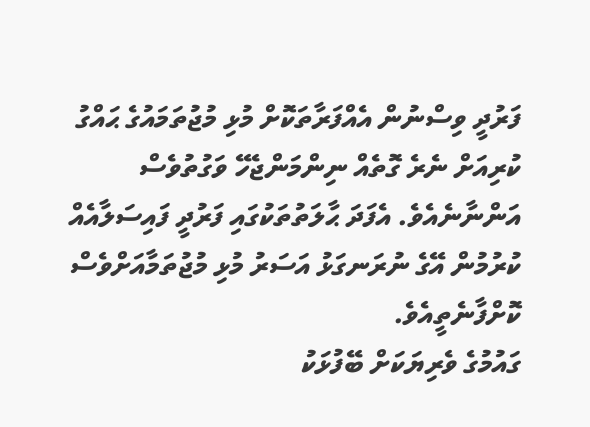ފަރުދީ ވިސްނުން އެއްފަރާތަކޮށް މުޅި މުޖުތަމައުގެ ޙައްގު ކުރިއަށް ނެރެ ގޮތެއް ނިންމަންޖެހޭ ވަގުތުވެސް އަންނާނެއެވެ. އެފަދަ ޙާލަތުތަކުގައި ފަރުދީ ފައިސަލާއެއް ކުރުމުން އޭގެ ނުރަނގަޅު އަސަރު މުޅި މުޖުތަމާއަށްވެސް ކޮށްފާނެތީއެވެ.
ގައުމުގެ ވެރިޔަކަށް ބޭފުޅަކު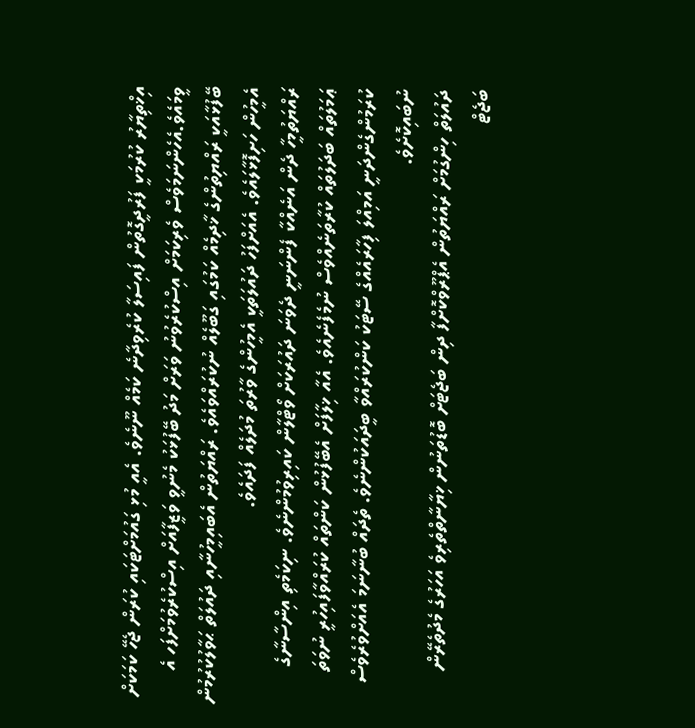އިޚްތިޔާރު ކުރުމަކީ ފަރުދީގޮތުން ފައިސަލާ ކުރެވިދާނެ ކަމެއް ނޫނެވެ. އެއީ މުޅި ގައުމަށްޓަކައި ކުރަން ޖެހޭ ކަމަކަށް ވީމައެވެ.އެހެންނަމަވެސް ވެރިކަމަށް އިސްކުރެވުނު ވަރަށް މަދު ބޭފުޅަކު މެނުވީ ވަޒީފާއަށް އިސްކުރެވުމަށްފަހ އެ ބޭފުޅާއަކީ ރައްޔިތުންގެ ޚާދިމެއް ކަމުގައި ގަބޫލެއް ނުކުރައްވައެވެ. ރައްޔަތުން އެބައިމީހުނާއި ދައުލަތް ޙަވާލުކުރުމުން އެމީހުން ހަށިފޮޅާލައެވެ. އެއަށްފަހު ދައުލަތަކީ އެމީހުންގެ ވާރުތަ މުދަލެއް ފަދައެވެ.
ރައްޔަތުމީހާ ދެން އަނެއްކާ ފެންނަނީ ދެވަނަ ދައުރަކަށް ވޯޓްލާން ކައިރިވުމުންނެވެ. ނިކަމެތި އިންސާނާގެ ޢަމަލުތައް ބަދަލުތައް ކުރާތަނެއްވެސް ނުމެފެނެއެވެ. އެއާ ޚިލާފަށް އެބޭފުޅުން ކަންތައް ކުރައްވާފައިހުރީ ނުވަތަ ކުރަމުންގެންދަނީ އަމިއްލަ ފިހާރައެއްގެ ސޭޓަކު ކަންކުރައްވާ ބީދައަކުންނެވެ. ތެދައް ބުނާނަމަ އެއަށްވުރެވެސް ނުބައިކޮށެވެ.
ދައުލަތް ހިންގުމަށް ރައްޔަތުން އެޕްރޫވްކޮށްފާ ދިން ބަޖެޓަށް ބޮޑުތަނުން ޚިޔާނާތްތެރިވެ އަހަރުގެ މެދުތެރޭން ބަޖެޓް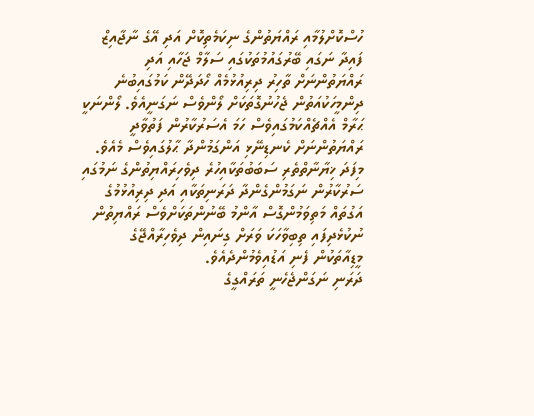ހުސްކޮށްލުމާއި ރައްޔަތުންގެ ނިކަމެތިކޮށް އަދި އޭގެ ނާޖާއިޒް ފައިދާ ނަގައި ބޭރުގައުމުތަކުގައި ސަލާމް ޖަހާއި އަދި ރައްޔަތުންނަށް ތާހިރު ދިރިއުޅުމެއް ހޯދަދޭން ކަމުގައިބުނެ ދިންމީހަކުއަތުން ޖެހުނުގޮތަކަށް ލޯންވެސް ނަގަނީއެވެ. ލޯންނަކީ ޙަރާމް އެއްޗެއްކަމުގައިވެސް ހަމަ އެސަރުކާރުން ފަތުވާދީ ރައްޔަތުންނަށް ކެނޑިނޭޅި އަންގަމުންދާ ޙާލުގައިވެސް މެއެވެ.
މިފަދަ ޚިޔާނާތްތެރި ސަބަބުތަކާއިހުރެ ދިވެހިރައްޔިތުންގެ ނަމުގައި ސަރުކާރުން ނަގަމުންގެންދާ ދަރަނިތަކާއި އަދި ދިރިއުޅުމުގެ އަގުތައް މަތިވަމުންގޮސް އާންމު ބޭނުންތަކަށްވެސް ރައްޔިތުން ނުކުޅެދިފައި ތިބިވާހަކަ ވަރަށް ގިނައިން ދިވެހިރާއްޖޭގެ މީޑިއާތަކުން ފެނި އަޑުއިވެމުންދެއެވެ.
ދަރަނި ނަގަންޖެހެނީ ތަރައްގީގެ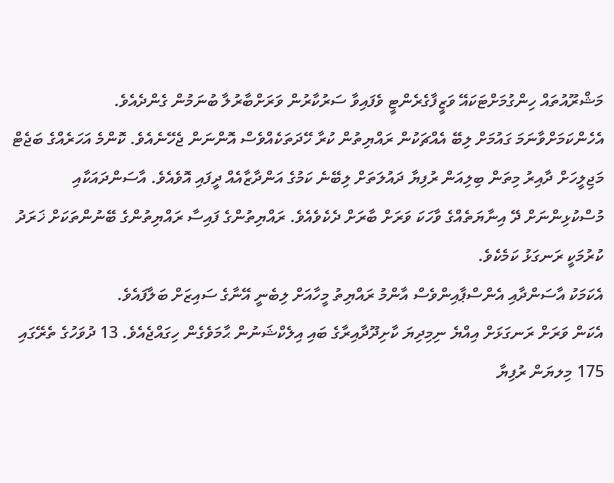މަޝްރޫއުތައް ހިންގުމަށްޓަކައޭ ވަޒީފާގެރެންޓީ ވެފައިވާ ސަރުކާރުން ވަރަށްބާރުލާ ބުނަމުން ގެންދެއެވެ.
އެހެންކަމަށްވާނަމަ ގައުމަށް ލިބޭ އެއްޗަކުން ރައްޔިތުން ކުރާ ހޭދަތަކެއްވެސް އޮންނަން ޖެހޭނެއެވެ. ކޮންމެ އަހަރެއްގެ ބަޖެޓް މަޖިލީހަށް ދާއިރު މިތަން ބިލިއަން ރުފިޔާ ދައުލަތަށް ލިބޭނެ ކަމުގެ އަންދާޒާއެއް ދީފައި އޮވެއެވެ. އާސަންދައަކާއި މުސްކުޅިންނަށް ދޭ އިނާޔަތެއްގެ ވާހަކަ ވަރަށް ބާރަށް ދެކެވެއެވެ. ރައްޔިތުންގެ ފައިސާ ރައްޔިތުންގެ ބޭނުންތަކަށް ޚަރަދު ކުރުމަކީ ރަނގަޅު ކަމެކެވެ.
އެކަމަކު އާސަންދާއި އެންސްޕާއިންވެސް އާންމު ރައްޔިތު މީހާއަށް ލިބެނީ އޭނާގެ ސައިޒަށް ބަލާފައެވެ.
އެކަން ވަރަށް ރަނގަޅަށް އިއްޔެ ނިމިދިޔަ ކާށިދޫދާއިރާގެ ބައި އިލެކްޝަނުން ޙާމަވެގެން ހިގައްޖެއެވެ. 13 ދުވަހުގެ ތެރޭގައި 175 މިލޔަން ރުފިޔާ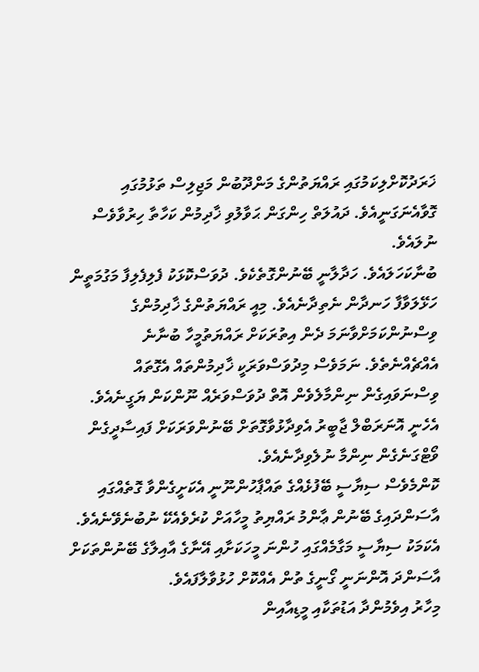ޚަރަދުކޮށްލިކަމުގައި ރައްޔަތުންގެ މަންދޫބުން މަޖިލިސް ތަޅުމުގައި ގޮވާއެނަގަނީއެވެ. ދައުލަތް ހިންގަން ޙަވާލުވި ޚާދިމުން ކަހާތާ ހިރުވާވެސް ނުލައެވެ.
ބުނާކަހަލައެވެ. ހަދާލާނީ ބޭނުންގޮތެކެވެ. ދުވަސްކޮޅަކު ފެލިފެލިފާ މަގުމަތީން ހަޅޭލަވާފާ ހަނދާން ނެތިދާނެއެވެ. މިއީ ރައްޔަތުންގެ ޚާދިމުންގެ ވިސްނުންކަމަށްވާނަމަ ދެން އިތުރަކަށް ރައްޔަތުމީހާ ބުނާނެ އެއްޗެއްނެތެވެ. ނަމަވެސް މިދުވަސްވަރަކީ ޚާދިމުންތައް އެގޮތައް ވިސްނަވައިގެން ނިންމާލެވެން އޮތް ދުވަސްވަރެއް ނޫންކަން ޔަގީނެއެވެ. އެހެނީ އޮނަރަބްލް ޖާބީރު އެވިދާޅުވާގޮތަށް ބޭނުންވަރަކަށް ފައިސާދީގެން ވޯޓްގަނެގެން ނިންމާ ނުލެވިދާނެއެވެ.
ކޮންމެވެސް ސިޔާސީ ބޭފުޅެއްގެ ތައްޕާހުންނޫނީ އެކަށީގެންވާ ގޮތެއްގައި އާސަންދައިގެ ބޭނުން ޢާންމު ރައްޔިތު މީހާއަށް ކުރެވެއެކޭ ނުބުނެވޭނެއެވެ. އެކަމަކު ސިޔާސީ މަގާމެއްގައި ހުންނަ މީހަކަށާއި އޭނާގެ އާއިލާގެ ބޭނުންތަކަށް އާސަންދަ އޮންނަނީ ގޯނީގެ ތުން އެއްކޮށް ހުޅުވާލާފައެވެ.
މިހާރު އިވެމުންދާ އަޑުތަކާއި މީޑިއާއިން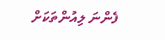ފެންނަ ލިއުންތަކަށް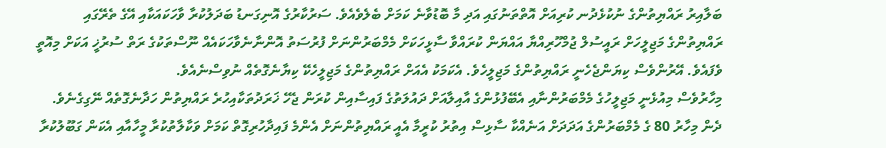ބަލާއިރު ރައްޔިތުންގެ ނުކުޅެދުނ ކުރިއަށް އޮތްތަނުގައި އަދި މާ ބޮޑުވާނެ ކަމަށް ބެލެވެއެވެ. ސަރުކާރުގެ އޮނިގަނޑު ބަދަލުކުރާ ވާހަކައަކާއި އޭގެ ތެރޭގައި ރައްޔިތުންގެ މަޖިލީހަށް ރައީސުލް ޖުމްހޫރިއްޔާ އައްޔަން ކުރައްވާ ސާޅީހަކަށް މެމްބަރުންނަށް ފުރުސަތު އޮންނާނެވާހަކައެއް ނޫސްތަކުގެ ރަތް ސުރުޚީ އަކަށް މިއޮތީ ވެފައެވެ. އޭރުންވެސް ކިޔަންޖެހެނީ ރައްޔިތުންގެ މަޖިލީހެވެ. އެކަމަކު އެއަށް ރައްޔިތުންގެ މަޖިލީހެކޭ ކިޔާނެގޮތެއް ނުވިސްނެއެވެ.
މިހާރުވެސް މިއުޅެނީ މަޖިލީހުގެ މެމްބަރުންނާއި އެބޭފުޅުންގެ އާއިލާއަށް ދައުލަތުގެ ފައިސާއިން ކުރަން ޖެހޭ ޚަރަދުތަކާއިހުރެ ރައްޔިތުން ހަދާނެގޮތެއް ނޭގިގެނެވެ. ދެން މިހާރު 80 ގެ މެމްބަރުންގެ އަދަދަށް އަނެއްކާ ސާޅިސް އިތުރު ކުރީމާ އެއީ ރައްޔިތުންނަށް އެންމެ ފައިދާހުރިގޮތް ކަމަށް ވަކާލާތުކުރާ މީހާއާއި އެކަން ގަބޫލުކުރާ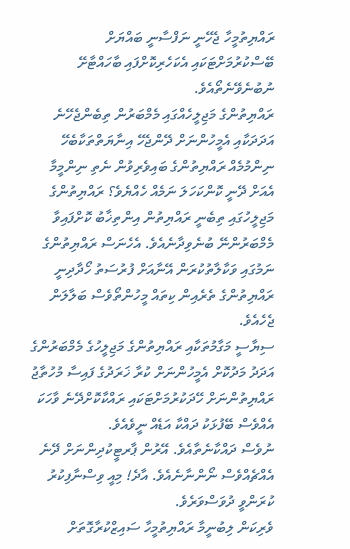ރައްޔިތުމީހާ ޖެހޭނީ ނަފްސާނީ ބައްޔަށް ބޭސްކުރުމަށްޓަކައި އެކަހެރިކޮށްފައި ބާހައްޓާށޭ ނުބުނެވޭނެތޯއެވެ.
ރައްޔިތުންގެ މަޖިލީހެއްގައި މެމްބަރުން ތިބެންޖެހޭނެ އަދަދަކާއި އެމީހުންނަށް ދޭންޖެހޭ އިނާޔަތްތަކާބެހޭ ނިންމުމެއް ރައްޔިތުންގެ ބައިވެރިވުން ނެތި ނިންމީމާ އެއަށް ދޭނީ ކޮންކަހަލަ ނަމެއް ހެއްޔެވެ؟ ރައްޔިތުންގެ މަޖިލީހުގައި ތިބެނީ ރައްޔިތުން އިންތިޚާބު ކޮށްފައިވާ މެމްބަރުންނޭ ބުނެވިދާނެއެވެ. އެހެނަސް ރައްޔިތުންގެ ނަމުގައި ވަކާލާތުކުރަން އޭނާއަށް ފުރުސަތު ހޯދާދިނީ ރައްޔިތުންގެ ތެރެއިން ކިތައް މީހުންތޯވެސް ބަލާލަން ޖެހެއެވެ.
ސިޔާސީ މަގާމުތަކާއި ރައްޔިތުންގެ މަޖިލީހުގެ މެމްބަރުންގެ އަދަދު މަދުކޮށް އެމީހުންނަށް ކުރާ ޚަރަދުގެ ފައިސާ މުހުތާޖު ރައްޔިތުންނަށް ހޭދަކުރުމަށްޓަކައި ރައްކާކޮށްދޭނެ ވާހަކަ އެއްވެސް ބޭފުޅަކު ދައްކާ އަޑެއް ނީވެއެވެ.
ނުވެސް ދައްކާނެތާއެވެ. އޭރުން ޕާރޓީކުދިންނަށް ދޭނެ އެއްޗެއްވެސް ނޯންނާނެއެވެ. އާދެ! މިއީ ވިސްނާފިކުރު ކުރަންވީ ދުވަސްވަރެވެ.
ވެރިކަން ލިބުނީމާ ރައްޔިތުމީހާ ސައިޒްކުރާގޮތަށް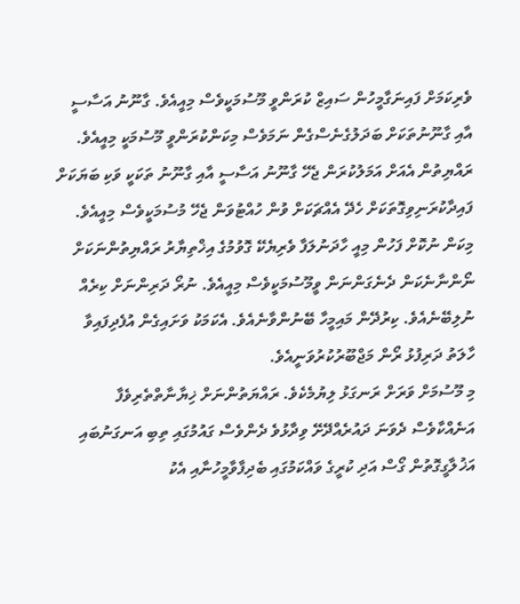ވެރިކަމަށް ފައިނަގާމީހުން ސައިޒް ކުރަންވީ މޫސުމަކީވެސް މިއީއެވެ. ގާނޫނު އަސާސީ އާއި ގާނޫނުތަކަށް ބަދަލުގެނެސްގެން ނަމަވެސް މިކަންކުރަންވީ މޫސުމަކީ މިއީއެވެ. ރައްޔިތުން އެއަށް އަމަލުކުރަން ޖެހޭ ގާނޫނު އަސާސީ އާއި ގާނޫނު ތަކަކީ ވަކި ބަޔަކަށް ފައިދާކުރަނިވިގޮތަކަށް ހެދޭ އެއްޗަކަށް ވުން ހުއްޓުވަން ޖެހޭ މުސުމަކީވެސް މިއީއެވެ. މިކަން ނުކޮށް ފަހުން މިއީ ހާދަނުލަފާ ވެރިޔެކޭ ގޮވުމުގެ އިޚްތިޔާރު ރައްޔިތުންނަކަށް ނޯންނާނެކަން ދެނެގަންނަން ވީމޫސުމަކީވެސް މިއީއެވެ. ނުރޯ ދަރިންނަށް ކިރެއް ނުލިބޭނެއެވެ. ކިރުދޭން މައިމީހާ ބޭނުންވާނެއެވެ. އެކަމަކު ވަށައިގެން އުފެދިފައިވާ ހާލަތު ދަރިފުޅު ރޯން މަޖްބޫރުކުރުވަނީއެވެ.
މި މޫސުމަށް ވަރަށް ރަނގަޅު ލިޔުމެކެވެ. ރައްޔަތުންނަށް ޚިޔާނާތްތެރިވެފާ އަނެއްކާވެސް ދެވަނަ ދައުރެއްދޭށޭ ވިދާޅުވެ ދެންވެސް ގައުމުގައި ތިބި އަނގަނުބައި އަޚުލާގީގޮތުން ގޯސް އަދި ކުރީގެ ވައްކަމުގައި ބެދިފާވާމީހުނާއި އެކު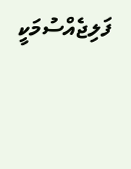ފަލިޖެއްސުމަކީ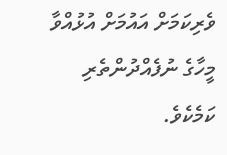ވެރިކަމަށް އައުމަށް އުޅުއްވާ މީހާގެ ނުފެއްދުންތެރި ކަމެކެވެ.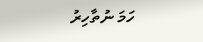ހަމަ ނުތާހިރު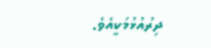ދިރުއުޅުމަކީއެވެ.